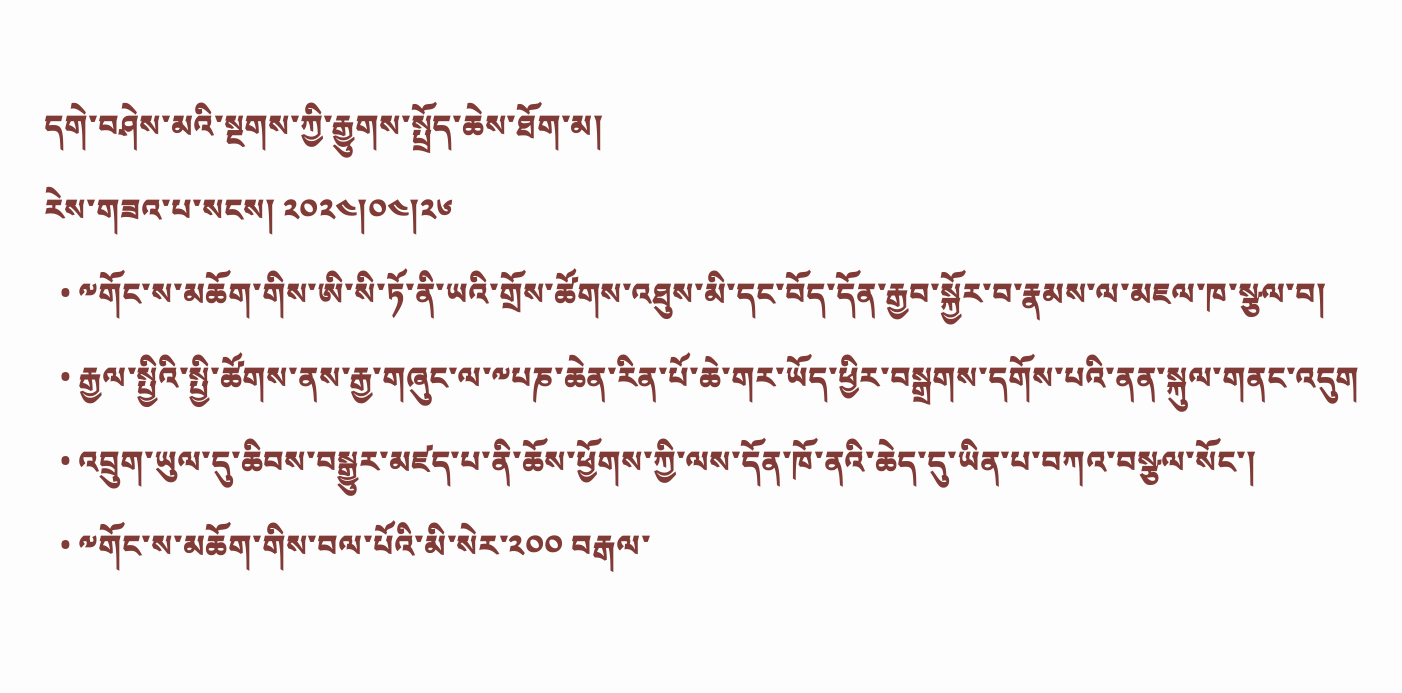དགེ་བཤེས་མའི་སྔགས་ཀྱི་རྒྱུགས་སྤྲོད་ཆེས་ཐོག་མ།
རེས་གཟའ་པ་སངས། ༢༠༢༤།༠༤།༢༦
  • ༸གོང་ས་མཆོག་གིས་ཨི་སི་ཏོ་ནི་ཡའི་གྲོས་ཚོགས་འཐུས་མི་དང་བོད་དོན་རྒྱབ་སྐྱོར་བ་རྣམས་ལ་མཇལ་ཁ་སྩལ་བ།
  • རྒྱལ་སྤྱིའི་སྤྱི་ཚོགས་ནས་རྒྱ་གཞུང་ལ་༸པཎ་ཆེན་རིན་པོ་ཆེ་གར་ཡོད་ཕྱིར་བསྒྲགས་དགོས་པའི་ནན་སྐུལ་གནང་འདུག
  • འབྲུག་ཡུལ་དུ་ཆིབས་བསྒྱུར་མཛད་པ་ནི་ཆོས་ཕྱོགས་ཀྱི་ལས་དོན་ཁོ་ནའི་ཆེད་དུ་ཡིན་པ་བཀའ་བསྩལ་སོང་།
  • ༸གོང་ས་མཆོག་གིས་བལ་པོའི་མི་སེར་༢༠༠ བརྒལ་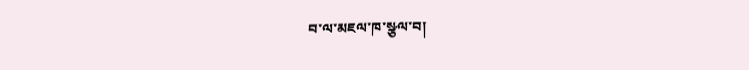བ་ལ་མཇལ་ཁ་སྩལ་བ།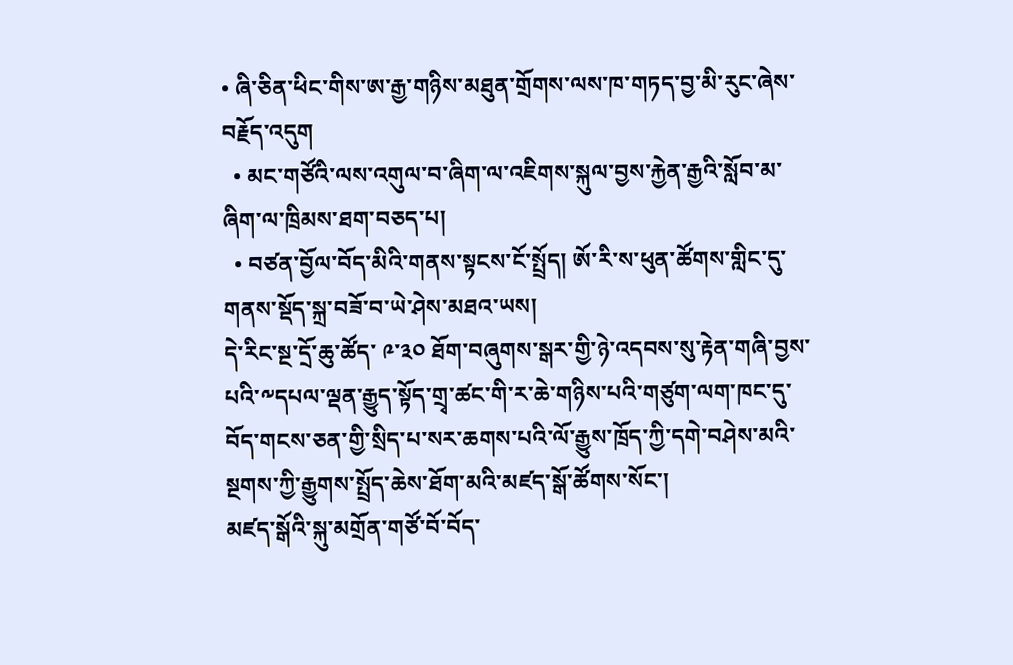• ཞི་ཅིན་ཕིང་གིས་ཨ་རྒྱ་གཉིས་མཐུན་གྲོགས་ལས་ཁ་གཏད་བྱ་མི་རུང་ཞེས་བརྗོད་འདུག
  • མང་གཙོའི་ལས་འགུལ་བ་ཞིག་ལ་འཇིགས་སྐུལ་བྱས་རྐྱེན་རྒྱའི་སློབ་མ་ཞིག་ལ་ཁྲིམས་ཐག་བཅད་པ།
  • བཙན་བྱོལ་བོད་མིའི་གནས་སྟངས་ངོ་སྤྲོད། ཨོ་རི་ས་ཕུན་ཚོགས་གླིང་དུ་གནས་སྡོད་སྐྲ་བཟོ་བ་ཡེ་ཤེས་མཐའ་ཡས།
དེ་རིང་སྔ་དྲོ་ཆུ་ཚོད་ ༩་༣༠ ཐོག་བཞུགས་སྒར་གྱི་ཉེ་འདབས་སུ་རྟེན་གཞི་བྱས་པའི་༸དཔལ་ལྡན་རྒྱུད་སྟོད་གྲྭ་ཚང་གི་ར་ཆེ་གཉིས་པའི་གཙུག་ལག་ཁང་དུ་བོད་གངས་ཅན་གྱི་སྲིད་པ་སར་ཆགས་པའི་ལོ་རྒྱུས་ཁྲོད་ཀྱི་དགེ་བཤེས་མའི་སྔགས་ཀྱི་རྒྱུགས་སྤྲོད་ཆེས་ཐོག་མའི་མཛད་སྒོ་ཚོགས་སོང་།
མཛད་སྒོའི་སྐུ་མགྲོན་གཙོ་བོ་བོད་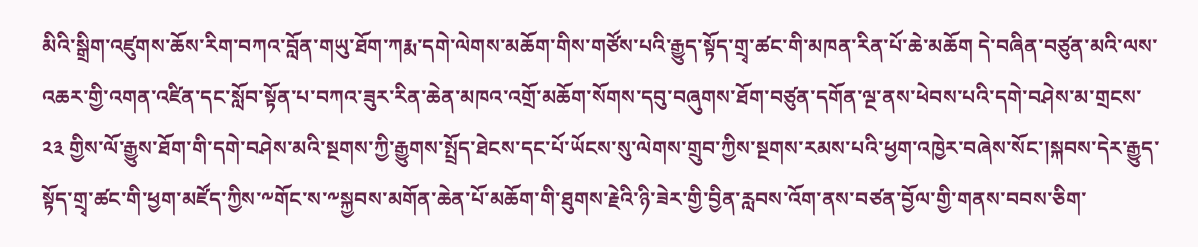མིའི་སྒྲིག་འཛུགས་ཆོས་རིག་བཀའ་བློན་གཡུ་ཐོག་ཀརྨ་དགེ་ལེགས་མཆོག་གིས་གཙོས་པའི་རྒྱུད་སྟོད་གྲྭ་ཚང་གི་མཁན་རིན་པོ་ཆེ་མཆོག དེ་བཞིན་བཙུན་མའི་ལས་འཆར་གྱི་འགན་འཛིན་དང་སློབ་སྟོན་པ་བཀའ་ཟུར་རིན་ཆེན་མཁའ་འགྲོ་མཆོག་སོགས་དབུ་བཞུགས་ཐོག་བཙུན་དགོན་ལྔ་ནས་ཕེབས་པའི་དགེ་བཤེས་མ་གྲངས་ ༢༣ གྱིས་ལོ་རྒྱུས་ཐོག་གི་དགེ་བཤེས་མའི་སྔགས་ཀྱི་རྒྱུགས་སྤྲོད་ཐེངས་དང་པོ་ཡོངས་སུ་ལེགས་གྲུབ་ཀྱིས་སྔགས་རམས་པའི་ཕྱག་འཁྱེར་བཞེས་སོང་།སྐབས་དེར་རྒྱུད་སྟོད་གྲྭ་ཚང་གི་ཕྱག་མཛོད་ཀྱིས་༸གོང་ས་༸སྐྱབས་མགོན་ཆེན་པོ་མཆོག་གི་ཐུགས་རྗེའི་ཉི་ཟེར་གྱི་བྱིན་རླབས་འོག་ནས་བཙན་བྱོལ་གྱི་གནས་བབས་ཅིག་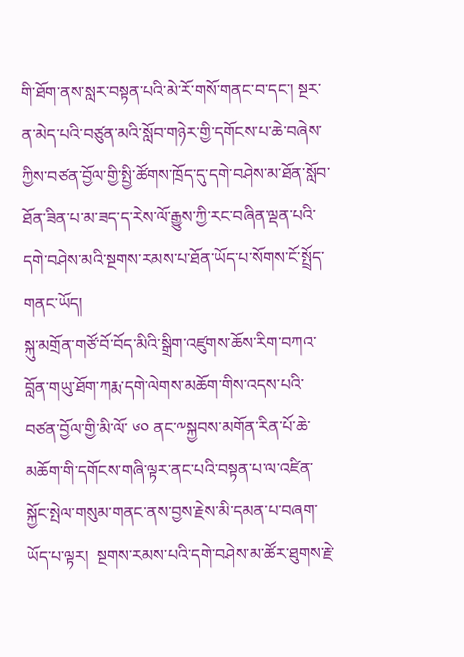གི་ཐོག་ནས་སླར་བསྟན་པའི་མེ་རོ་གསོ་གནང་བ་དང་། སྔར་ན་མེད་པའི་བཙུན་མའི་སློབ་གཉེར་གྱི་དགོངས་པ་ཆེ་བཞེས་ཀྱིས་བཙན་བྱོལ་གྱི་སྤྱི་ཚོགས་ཁྲོད་དུ་དགེ་བཤེས་མ་ཐོན་སློབ་ཐོན་ཟིན་པ་མ་ཟད་ད་རེས་ལོ་རྒྱུས་ཀྱི་རང་བཞིན་ལྡན་པའི་དགེ་བཤེས་མའི་སྔགས་རམས་པ་ཐོན་ཡོད་པ་སོགས་ངོ་སྤྲོད་གནང་ཡོད།
སྐུ་མགྲོན་གཙོ་བོ་བོད་མིའི་སྒྲིག་འཛུགས་ཆོས་རིག་བཀའ་བློན་གཡུ་ཐོག་ཀརྨ་དགེ་ལེགས་མཆོག་གིས་འདས་པའི་བཙན་བྱོལ་གྱི་མི་ལོ་ ༦༠ ནང་༸སྐྱབས་མགོན་རིན་པོ་ཆེ་མཆོག་གི་དགོངས་གཞི་ལྟར་ནང་པའི་བསྟན་པ་ལ་འཛིན་སྐྱོང་སྤེལ་གསུམ་གནང་ནས་བྱས་རྗེས་མི་དམན་པ་བཞག་ཡོད་པ་ལྟར།  སྔགས་རམས་པའི་དགེ་བཤེས་མ་ཚོར་ཐུགས་རྗེ་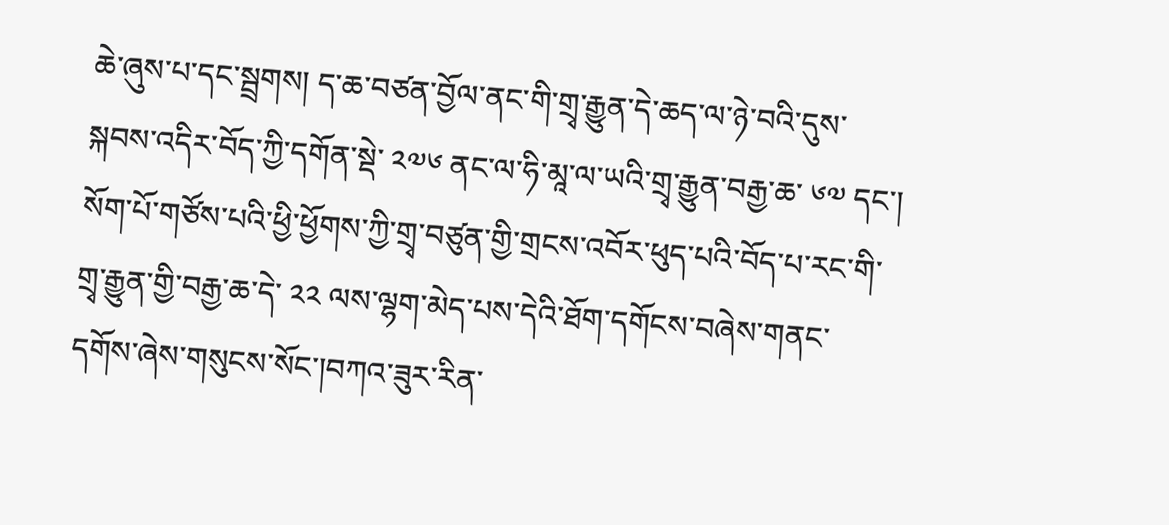ཆེ་ཞུས་པ་དང་སྦྲགས། ད་ཆ་བཙན་བྱོལ་ནང་གི་གྲྭ་རྒྱུན་དེ་ཆད་ལ་ཉེ་བའི་དུས་སྐབས་འདིར་བོད་ཀྱི་དགོན་སྡེ་ ༢༧༦ ནང་ལ་ཧི་མཱ་ལ་ཡའི་གྲྭ་རྒྱུན་བརྒྱ་ཆ་ ༦༧ དང་། སོག་པོ་གཙོས་པའི་ཕྱི་ཕྱོགས་ཀྱི་གྲྭ་བཙུན་གྱི་གྲངས་འབོར་ཕུད་པའི་བོད་པ་རང་གི་གྲྭ་རྒྱུན་གྱི་བརྒྱ་ཆ་དེ་ ༢༢ ལས་ལྷག་མེད་པས་དེའི་ཐོག་དགོངས་བཞེས་གནང་དགོས་ཞེས་གསུངས་སོང་།བཀའ་ཟུར་རིན་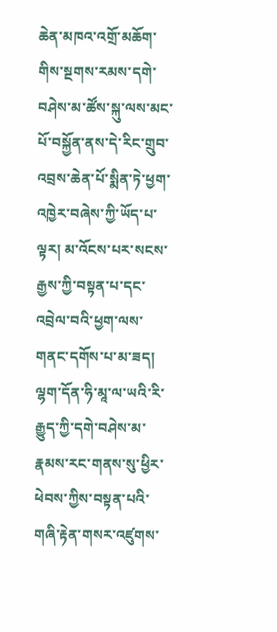ཆེན་མཁའ་འགྲོ་མཆོག་གིས་སྔགས་རམས་དགེ་བཤེས་མ་ཚོས་སྐུ་ལས་མང་པོ་བསྐྱོན་ནས་དེ་རིང་གྲུབ་འབྲས་ཆེན་པོ་སྨིན་ཏེ་ཕྱག་འཁྱེར་བཞེས་ཀྱི་ཡོད་པ་ལྟར། མ་འོངས་པར་སངས་རྒྱས་ཀྱི་བསྟན་པ་དང་འབྲེལ་བའི་ཕྱག་ལས་གནང་དགོས་པ་མ་ཟད། ལྷག་དོན་ཧི་མཱ་ལ་ཡའི་རི་རྒྱུད་ཀྱི་དགེ་བཤེས་མ་རྣམས་རང་གནས་སུ་ཕྱིར་ཕེབས་ཀྱིས་བསྟན་པའི་གཞི་རྟེན་གསར་འཛུགས་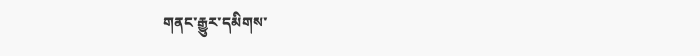གནང་རྒྱུར་དམིགས་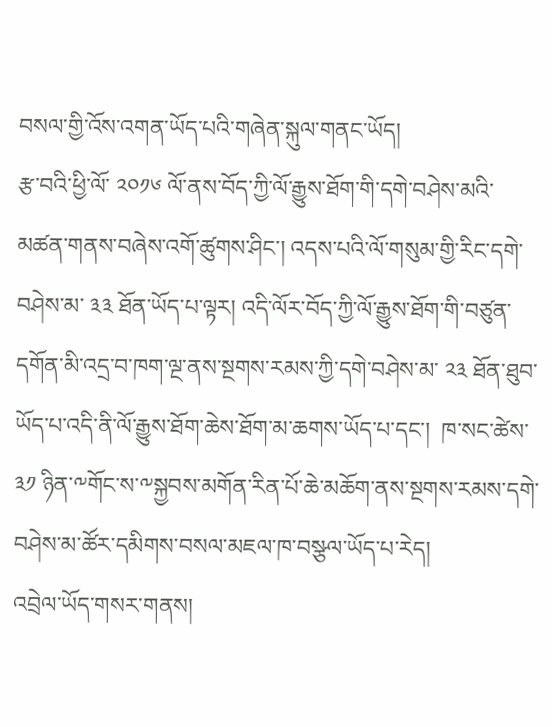བསལ་གྱི་འོས་འགན་ཡོད་པའི་གཞེན་སྐུལ་གནང་ཡོད།
རྩ་བའི་ཕྱི་ལོ་ ༢༠༡༦ ལོ་ནས་བོད་ཀྱི་ལོ་རྒྱུས་ཐོག་གི་དགེ་བཤེས་མའི་མཚན་གནས་བཞེས་འགོ་ཚུགས་ཤིང་། འདས་པའི་ལོ་གསུམ་གྱི་རིང་དགེ་བཤེས་མ་ ༣༣ ཐོན་ཡོད་པ་ལྟར། འདི་ལོར་བོད་ཀྱི་ལོ་རྒྱུས་ཐོག་གི་བཙུན་དགོན་མི་འདྲ་བ་ཁག་ལྔ་ནས་སྔགས་རམས་ཀྱི་དགེ་བཤེས་མ་ ༢༣ ཐོན་ཐུབ་ཡོད་པ་འདི་ནི་ལོ་རྒྱུས་ཐོག་ཆེས་ཐོག་མ་ཆགས་ཡོད་པ་དང་།  ཁ་སང་ཚེས་ ༣༡ ཉིན་༸གོང་ས་༸སྐྱབས་མགོན་རིན་པོ་ཆེ་མཆོག་ནས་སྔགས་རམས་དགེ་བཤེས་མ་ཚོར་དམིགས་བསལ་མཇལ་ཁ་བསྩལ་ཡོད་པ་རེད།
འབྲེལ་ཡོད་གསར་གནས།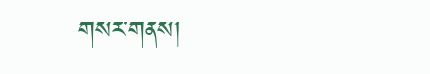གསར་གནས།